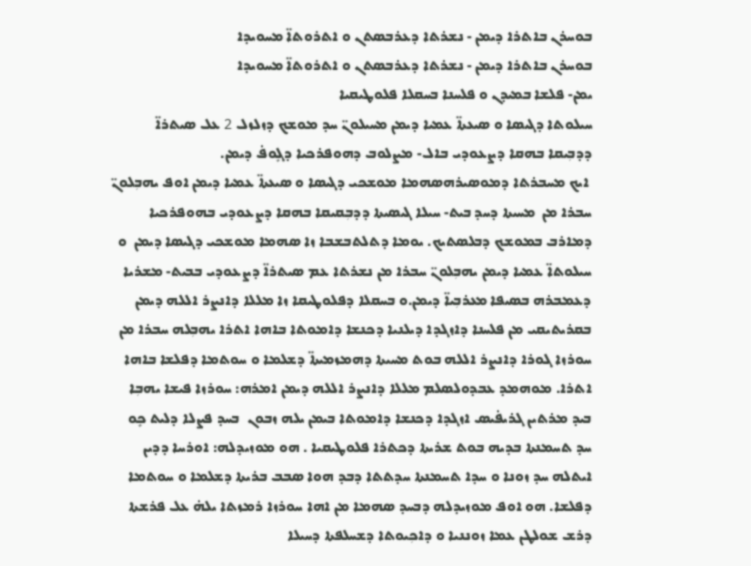ܒܘܚܪܢ ܒܐܬܪܐ ܕܝܡܢ - ܢܫܪܬܐ ܕܥܪܒܣܬܢ ܘ ܐܬܪܘܬܐ̈ ܡܚܘܝܕܐ
ܒܘܚܪܢ ܒܐܬܪܐ ܕܝܡܢ - ܢܫܪܬܐ ܕܥܪܒܣܬܢ ܘ ܐܬܪܘܬܐ̈ ܡܚܘܝܕܐ
ܝܡܢ- ܦܠܫܐ ܒܡܝܕܢ ܘ ܦܠܚܢܐ ܒܚܩܠܐ ܦܠܘܛܝܩܝܐ
ܚܝܠܘܬܐ ܕܓܝܣܐ ܘ ܣܝܥܬܐ̈ ܥܡܝܐ ܕܝܡܢ ܡܚܝܠܘܢ̈ ܚܕ ܡܘܫܟ ܕܙܠܙܠ 2 ܥܠ ܣܝܬܪܐ̈ ܕܕܒܼܝܩܐ ܒܗܩܐ ܕܨܥܘܕܝ ܒܐܠ- ܡܨܠܘܒ ܕܗܘܦܪܟܝܐ ܕܓܻܘܦ̇ ܕܝܡܢ.
 ܐܝܟ ܡܚܒܪܬܐ ܕܡܘܣܝܪܗܣܗܡܐ ܡܘܫܟܝ ܕܓܝܣܐ ܘ ܣܝܥܬܐ̈ ܥܡܝܐ ܕܝܡܢ ܐܘܦ ܝܗܒܼܠܘܢ̈ ܚܒܪܐ ܡܢ  ܡܚܝܬܐ ܕܚܕ ܒܝܬ- ܚܝܠܐ ܓܝܣܝܬܐ ܕܕܒܼܩܝܩܐ ܒܗܩܐ ܕܨܥܘܕܝ ܒܗܘܦܪܟܝܐ ܕܡܐܪܒ ܒܡܘܫܟ ܕܒܠܣܬܝܟ. ܝܘܡܐ ܕܬܠܬܒܫܒܐ ܙܐ ܣܗܡܐ ܡܘܫܟܝ ܕܓܝܣܐ ܕܝܡܢ  ܘ ܚܝܠܘܬܐ̈ ܥܡܝܐ ܕܝܡܢ ܝܗܒܼܠܘܢ̈ ܚܒܪܐ ܡܢ ܢܫܪܬܐ ܥܡ ܣܝܬܪܐ̈ ܕܨܥܘܕܝ ܒܒܝܬ- ܡܫܪܝܐ ܕܥܡܒܪܗ ܒܣܝܦܐ ܡܥܪܒܼܝܐ̈ ܕܝܡܢ.ܘ ܒܚܩܠܐ ܕܦܠܘܛܝܩܐ ܙܐ ܡܠܠܐ ܕܐܢܨܪ ܐܠܠܗ ܕܝܡܢ ܒܩܪܝܬܝܩܝ ܡܢ ܦܠܚܢܐ ܕܐܙܓܕܐ ܕܝܠܢܝܐ ܕܟܢܫܐ ܕܐܡܘܬܐ ܒܐܗܐ ܐܬܪܐ ܝܗܒܼܠܗ ܚܒܪܐ ܡܢ ܚܘܪܙܐ ܓܘܪܐ ܕܐܢܨܪ ܐܠܠܗ ܒܘܬ ܡܚܝܬܐ ܕܗܡܙܡܝܬܐ̈ ܕܫܠܡܐ ܘ ܚܘܬܡܐ ܕܦܠܫܐ ܒܐܗܐ ܐܬܪܐ. ܡܘܗܡܕ ܥܒܕܘܠܣܠܡ ܡܠܠܐ ܕܐܢܨܪ ܐܠܠܗ ܕܝܡܢ ܐܡܪܗ: ܚܘܪܙܐ ܦܝܫܐ ܝܗܒܼܐ ܒܝܕ ܡܪܬܝܢ ܓܪܝܦ̇ܝܣ ܐܙܓܕܐ ܕܟܢܫܐ ܕܐܡܘܬܐ ܒܝܡܢ ܝܠܗ ܙܒܘܢ  ܒܚܕ ܦܨܠܐ ܕܠܝܬ ܟܻܘ ܚܕ ܬܚܡܢܬܐ ܒܕܝܗ ܒܘܬ ܫܪܝܬܐ ܕܟܬܪܐ ܦܠܘܛܝܩܝܐ . ܗܘ ܡܘܙܝܕܠܗ: ܐܘܪܚܐ ܕܕܝܢ ܐܝܬܠܗ ܚܕ ܙܘܢܐ ܘ ܚܕܐ ܬܚܡܢܬܐ ܚܕܬܬܐ ܕܒܕ ܗܘܐ ܣܒܒ ܒܪܝܬܐ ܕܫܠܡܐ ܘ ܚܘܬܡܐ ܕܦܠܫܐ. ܗܘ ܐܘܦ ܡܘܙܝܕܠܗ ܕܒܚܕ ܣܗܡܐ ܡܢ ܐܗܐ ܚܘܪܙܐ ܪܡܙܬܐ ܝܠܗ̇ ܥܠ ܦܪܫܬܐ ܕܪܫ ܫܘܠܛܢ ܥܡܐ ܙܘܢܢܝܐ ܘ ܕܐܟܼܝܘܬܐ ܕܫܚܠܦܬܐ ܕܚܝܠܐ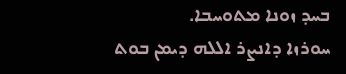ܒܚܕ ܙܘܢܐ ܡܬܘܚܒܐ.
ܚܘܪܙܐ ܕܐܢܨܪ ܐܠܠܗ ܕܝܡܢ ܒܘܬ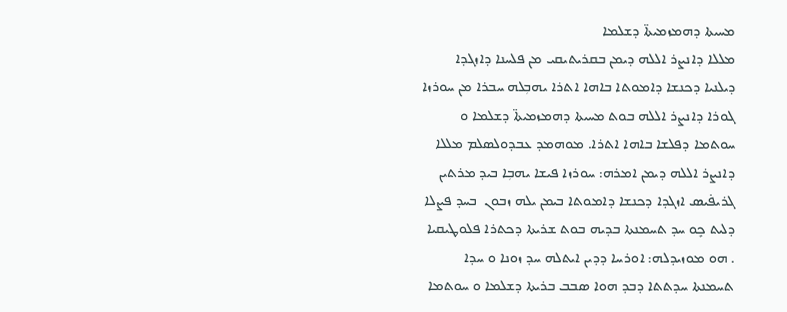ܡܚܝܬܐ ܕܗܡܙܡܝܬܐ̈ ܕܫܠܡܐ
ܡܠܠܐ ܕܐܢܨܪ ܐܠܠܗ ܕܝܡܢ ܒܩܪܝܬܝܩܝ ܡܢ ܦܠܚܢܐ ܕܐܙܓܕܐ ܕܝܠܢܝܐ ܕܟܢܫܐ ܕܐܡܘܬܐ ܒܐܗܐ ܐܬܪܐ ܝܗܒܼܠܗ ܚܒܪܐ ܡܢ ܚܘܪܙܐ ܓܘܪܐ ܕܐܢܨܪ ܐܠܠܗ ܒܘܬ ܡܚܝܬܐ ܕܗܡܙܡܝܬܐ̈ ܕܫܠܡܐ ܘ ܚܘܬܡܐ ܕܦܠܫܐ ܒܐܗܐ ܐܬܪܐ. ܡܘܗܡܕ ܥܒܕܘܠܣܠܡ ܡܠܠܐ ܕܐܢܨܪ ܐܠܠܗ ܕܝܡܢ ܐܡܪܗ: ܚܘܪܙܐ ܦܝܫܐ ܝܗܒܼܐ ܒܝܕ ܡܪܬܝܢ ܓܪܝܦ̇ܝܣ ܐܙܓܕܐ ܕܟܢܫܐ ܕܐܡܘܬܐ ܒܝܡܢ ܝܠܗ ܙܒܘܢ  ܒܚܕ ܦܨܠܐ ܕܠܝܬ ܟܻܘ ܚܕ ܬܚܡܢܬܐ ܒܕܝܗ ܒܘܬ ܫܪܝܬܐ ܕܟܬܪܐ ܦܠܘܛܝܩܝܐ . ܗܘ ܡܘܙܝܕܠܗ: ܐܘܪܚܐ ܕܕܝܢ ܐܝܬܠܗ ܚܕ ܙܘܢܐ ܘ ܚܕܐ ܬܚܡܢܬܐ ܚܕܬܬܐ ܕܒܕ ܗܘܐ ܣܒܒ ܒܪܝܬܐ ܕܫܠܡܐ ܘ ܚܘܬܡܐ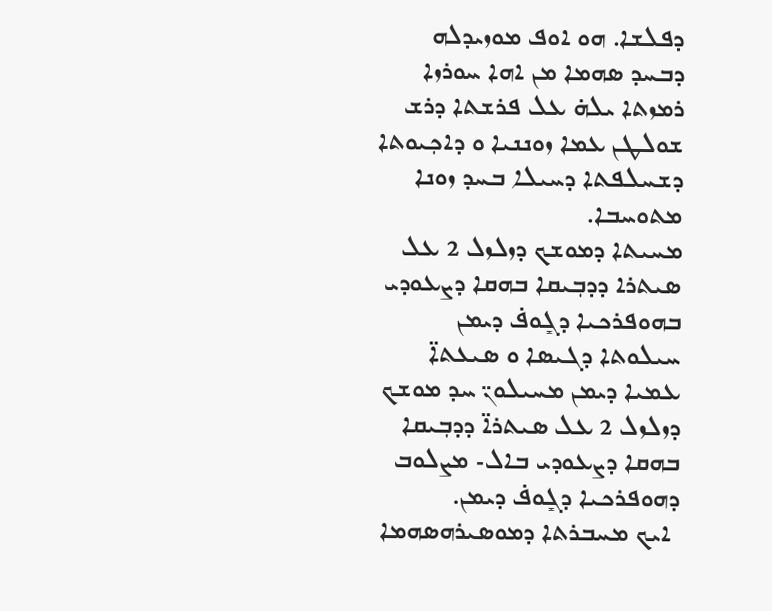ܕܦܠܫܐ. ܗܘ ܐܘܦ ܡܘܙܝܕܠܗ ܕܒܚܕ ܣܗܡܐ ܡܢ ܐܗܐ ܚܘܪܙܐ ܪܡܙܬܐ ܝܠܗ̇ ܥܠ ܦܪܫܬܐ ܕܪܫ ܫܘܠܛܢ ܥܡܐ ܙܘܢܢܝܐ ܘ ܕܐܟܼܝܘܬܐ ܕܫܚܠܦܬܐ ܕܚܝܠܐ ܒܚܕ ܙܘܢܐ ܡܬܘܚܒܐ.
ܡܚܝܬܐ ܕܡܘܫܟ ܕܙܠܙܠ 2 ܥܠ ܣܝܬܪܐ ܕܕܒܼܝܩܐ ܒܗܩܐ ܕܨܥܘܕܝ ܒܗܘܦܪܟܝܐ ܕܓܻܘܦ̇ ܕܝܡܢ
ܚܝܠܘܬܐ ܕܓܝܣܐ ܘ ܣܝܥܬܐ̈ ܥܡܝܐ ܕܝܡܢ ܡܚܝܠܘܢ̈ ܚܕ ܡܘܫܟ ܕܙܠܙܠ 2 ܥܠ ܣܝܬܪܐ̈ ܕܕܒܼܝܩܐ ܒܗܩܐ ܕܨܥܘܕܝ ܒܐܠ- ܡܨܠܘܒ ܕܗܘܦܪܟܝܐ ܕܓܻܘܦ̇ ܕܝܡܢ.
 ܐܝܟ ܡܚܒܪܬܐ ܕܡܘܣܝܪܗܣܗܡܐ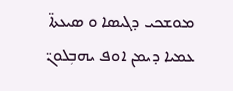ܡܘܫܟܝ ܕܓܝܣܐ ܘ ܣܝܥܬܐ̈ ܥܡܝܐ ܕܝܡܢ ܐܘܦ ܝܗܒܼܠܘܢ̈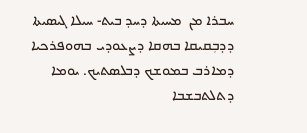ܚܒܪܐ ܡܢ  ܡܚܝܬܐ ܕܚܕ ܒܝܬ- ܚܝܠܐ ܓܝܣܝܬܐ ܕܕܒܼܩܝܩܐ ܒܗܩܐ ܕܨܥܘܕܝ ܒܗܘܦܪܟܝܐ ܕܡܐܪܒ ܒܡܘܫܟ ܕܒܠܣܬܝܟ. ܝܘܡܐ ܕܬܠܬܒܫܒܐ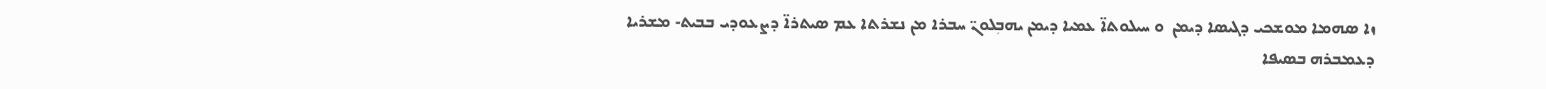ܙܐ ܣܗܡܐ ܡܘܫܟܝ ܕܓܝܣܐ ܕܝܡܢ  ܘ ܚܝܠܘܬܐ̈ ܥܡܝܐ ܕܝܡܢ ܝܗܒܼܠܘܢ̈ ܚܒܪܐ ܡܢ ܢܫܪܬܐ ܥܡ ܣܝܬܪܐ̈ ܕܨܥܘܕܝ ܒܒܝܬ- ܡܫܪܝܐ ܕܥܡܒܪܗ ܒܣܝܦܐ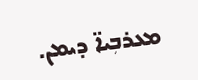ܡܥܪܒܼܝܐ̈ ܕܝܡܢ.